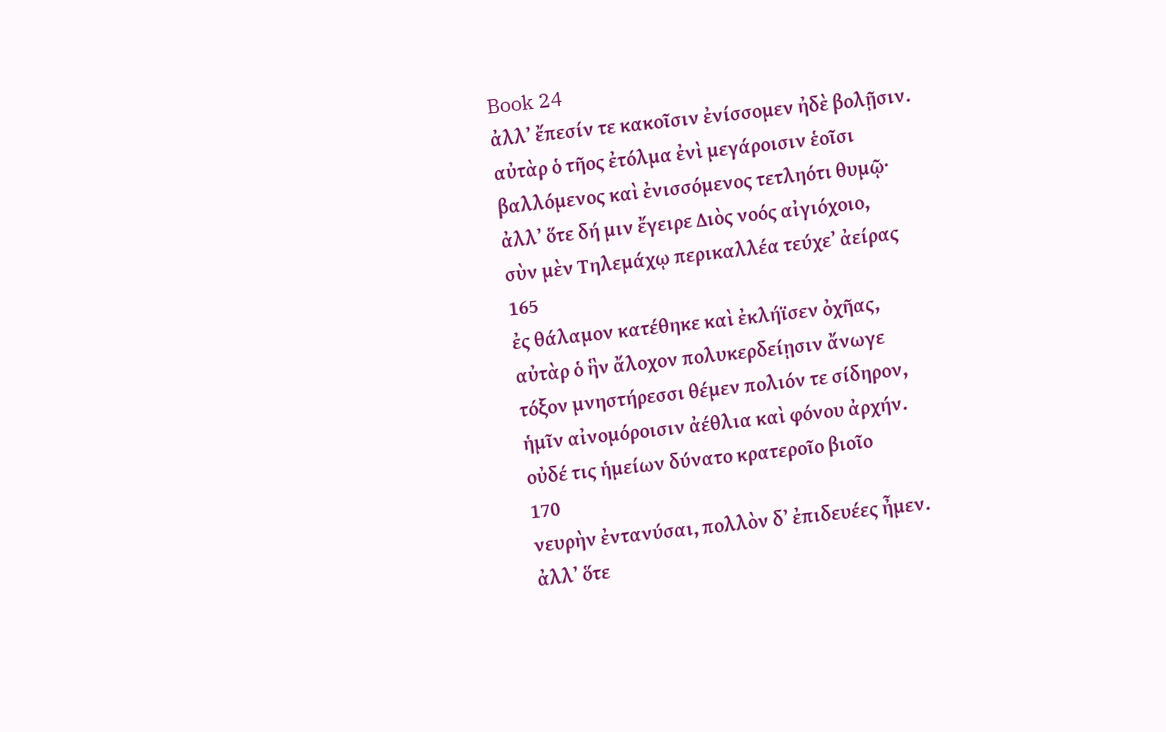Book 24
ἀλλʼ ἔπεσίν τε κακοῖσιν ἐνίσσομεν ἠδὲ βολῇσιν.
αὐτὰρ ὁ τῆος ἐτόλμα ἐνὶ μεγάροισιν ἑοῖσι
βαλλόμενος καὶ ἐνισσόμενος τετληότι θυμῷ·
ἀλλʼ ὅτε δή μιν ἔγειρε Διὸς νοός αἰγιόχοιο,
σὺν μὲν Τηλεμάχῳ περικαλλέα τεύχεʼ ἀείρας
165
ἐς θάλαμον κατέθηκε καὶ ἐκλήϊσεν ὀχῆας,
αὐτὰρ ὁ ἣν ἄλοχον πολυκερδείῃσιν ἄνωγε
τόξον μνηστήρεσσι θέμεν πολιόν τε σίδηρον,
ἡμῖν αἰνομόροισιν ἀέθλια καὶ φόνου ἀρχήν.
οὐδέ τις ἡμείων δύνατο κρατεροῖο βιοῖο
170
νευρὴν ἐντανύσαι, πολλὸν δʼ ἐπιδευέες ἦμεν.
ἀλλʼ ὅτε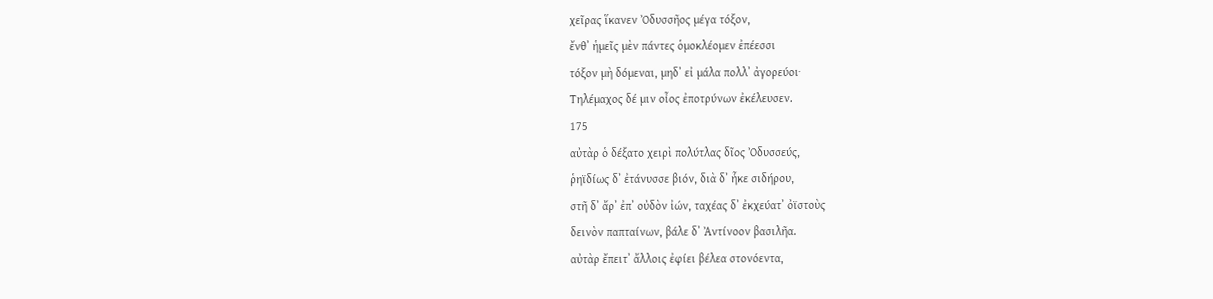χεῖρας ἵκανεν Ὀδυσσῆος μέγα τόξον,
ἔνθʼ ἡμεῖς μὲν πάντες ὁμοκλέομεν ἐπέεσσι
τόξον μὴ δόμεναι, μηδʼ εἰ μάλα πολλʼ ἀγορεύοι·
Τηλέμαχος δέ μιν οἶος ἐποτρύνων ἐκέλευσεν.
175
αὐτὰρ ὁ δέξατο χειρὶ πολύτλας δῖος Ὀδυσσεύς,
ῥηϊδίως δʼ ἐτάνυσσε βιόν, διὰ δʼ ἧκε σιδήρου,
στῆ δʼ ἄρʼ ἐπʼ οὐδὸν ἰών, ταχέας δʼ ἐκχεύατʼ ὀϊστοὺς
δεινὸν παπταίνων, βάλε δʼ Ἀντίνοον βασιλῆα.
αὐτὰρ ἔπειτʼ ἄλλοις ἐφίει βέλεα στονόεντα,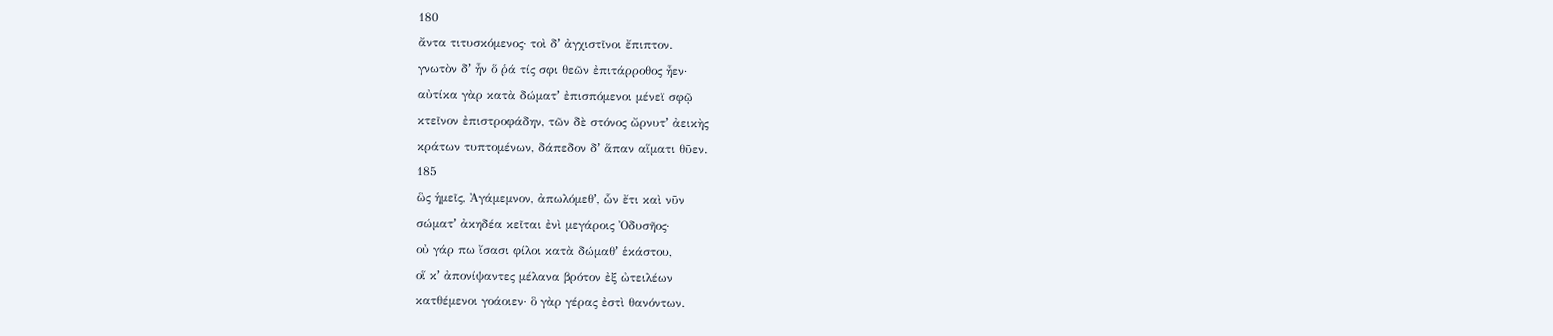180
ἄντα τιτυσκόμενος· τοὶ δʼ ἀγχιστῖνοι ἔπιπτον.
γνωτὸν δʼ ἦν ὅ ῥά τίς σφι θεῶν ἐπιτάρροθος ἦεν·
αὐτίκα γὰρ κατὰ δώματʼ ἐπισπόμενοι μένεϊ σφῷ
κτεῖνον ἐπιστροφάδην, τῶν δὲ στόνος ὤρνυτʼ ἀεικὴς
κράτων τυπτομένων, δάπεδον δʼ ἅπαν αἵματι θῦεν.
185
ὣς ἡμεῖς, Ἀγάμεμνον, ἀπωλόμεθʼ, ὧν ἔτι καὶ νῦν
σώματʼ ἀκηδέα κεῖται ἐνὶ μεγάροις Ὀδυσῆος·
οὐ γάρ πω ἴσασι φίλοι κατὰ δώμαθʼ ἑκάστου,
οἵ κʼ ἀπονίψαντες μέλανα βρότον ἐξ ὠτειλέων
κατθέμενοι γοάοιεν· ὃ γὰρ γέρας ἐστὶ θανόντων.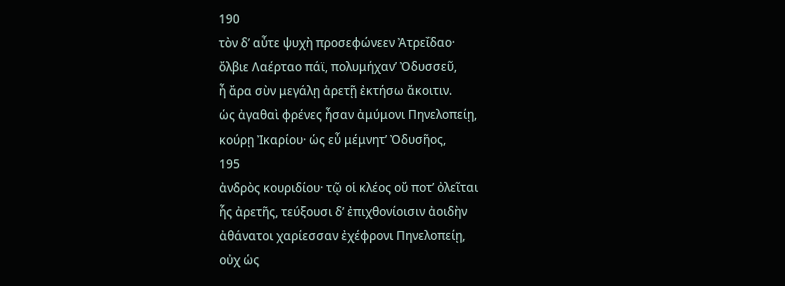190
τὸν δʼ αὖτε ψυχὴ προσεφώνεεν Ἀτρεΐδαο·
ὄλβιε Λαέρταο πάϊ, πολυμήχανʼ Ὀδυσσεῦ,
ἦ ἄρα σὺν μεγάλῃ ἀρετῇ ἐκτήσω ἄκοιτιν.
ὡς ἀγαθαὶ φρένες ἦσαν ἀμύμονι Πηνελοπείῃ,
κούρῃ Ἰκαρίου· ὡς εὖ μέμνητʼ Ὀδυσῆος,
195
ἀνδρὸς κουριδίου· τῷ οἱ κλέος οὔ ποτʼ ὀλεῖται
ἧς ἀρετῆς, τεύξουσι δʼ ἐπιχθονίοισιν ἀοιδὴν
ἀθάνατοι χαρίεσσαν ἐχέφρονι Πηνελοπείῃ,
οὐχ ὡς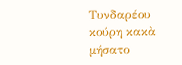Τυνδαρέου κούρη κακὰ μήσατο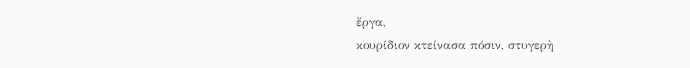ἔργα,
κουρίδιον κτείνασα πόσιν, στυγερὴ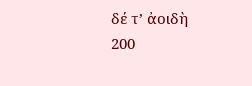δέ τʼ ἀοιδὴ
200